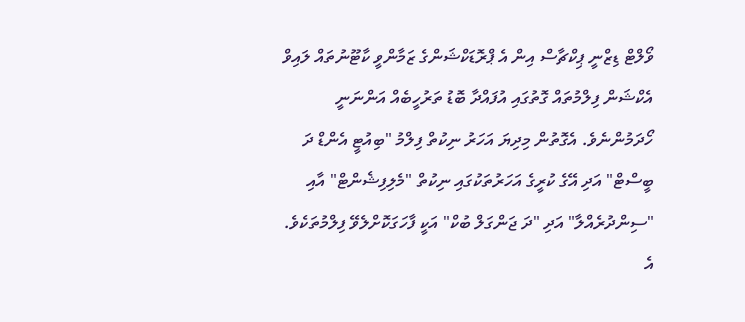ވޯލްޓް ޑިޒްނީ ޕިކްޗާސް އިން އެ ޕްރޮޑަކްޝަންގެ ޒަމާންވީ ކާޓޫނުތައް ލައިވް އެކްޝަން ފިލްމުތައް ގޮތުގައި އުފައްދާ ބޮޑު ތަރުހީބެއް އަންނަނީ ހޯދަމުންނެވެ. އެގޮތުން މިދިޔަ އަހަރު ނިކުތް ފިލްމު "ބިއުޓީ އެންޑް ދަ ބީސްޓް" އަދި އޭގެ ކުރީގެ އަހަރުތަކުގައި ނިކުތް "މެލިފިޝެންޓް" އާއި "ސިންދުރެއްލާ" އަދި "ދަ ޖަންގަލް ބުކް" އަކީ ފާހަގަކޮށްލެވޭ ފިލްމުތަކެވެ.
އެ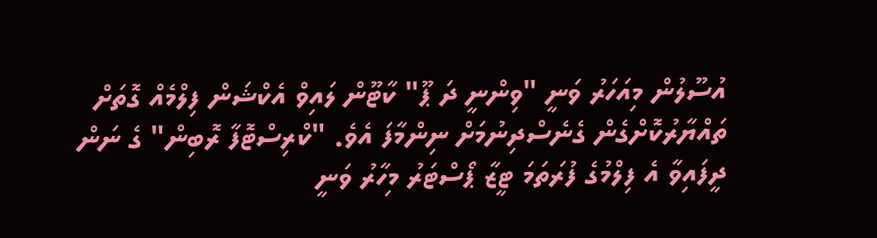އުސޫލުން މިއަހަރު ވަނީ "ވިންނީ ދަ ޕޫ" ކާޓޫން ލައިވް އެކްޝަން ފިލްމެއް ގޮތަށް ތައްޔާރުކޮށްގެން ގެނެސްދިނުމަށް ނިންމާފަ އެވެ. "ކްރިސްޓޮފާ ރޮބިން" ގެ ނަން ދީފައިވާ އެ ފިލްމުގެ ފުރަތަމަ ޓީޒާ ޕޯސްޓަރު މިހާރު ވަނީ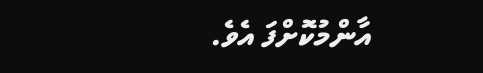އާންމުކޮށްފަ އެވެ.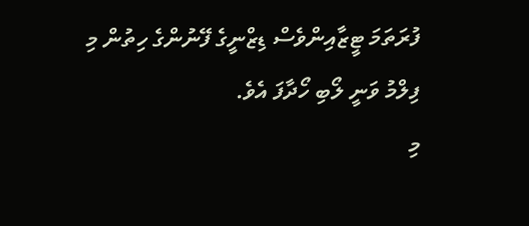ފުރަތަމަ ޓީޒާއިންވެސް ޑިޒްނީގެ ފޭނުންގެ ހިތުން މި ފިލްމު ވަނީ ލޯބި ހޯދާފަ އެވެ.
މި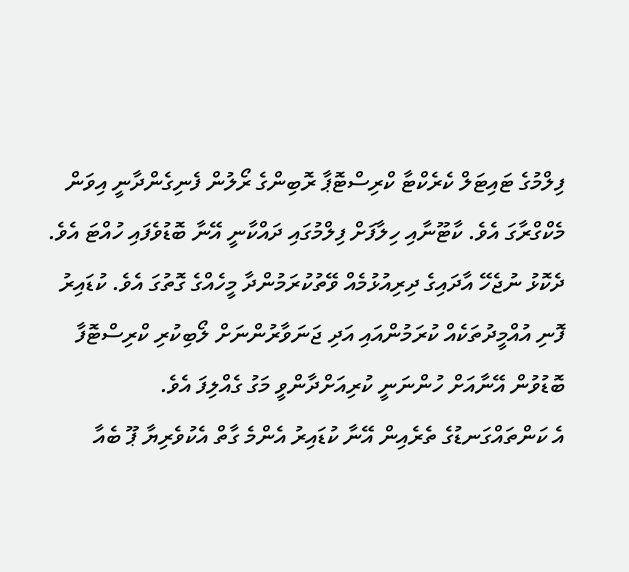ފިލްމުގެ ޓައިޓަލް ކެރެކްޓާ ކްރިސްޓޮޕާ ރޮބިންގެ ރޯލުން ފެނިގެންދާނީ އިވަން މެކްގްރާގަ އެވެ. ކާޓޫނާއި ހިލާފަށް ފިލްމުގައި ދައްކާނީ އޭނާ ބޮޑުވެފައި ހުއްޓަ އެވެ. ދެކޮޅު ނުޖެހޭ އާދައިގެ ދިރިއުޅުމެއް ވޭތުކުރަމުންދާ މީހެއްގެ ގޮތުގަ އެވެ. ކުޑައިރު ފޮނި އުއްމީދުތަކެއް ކުރަމުންއައި އަދި ޖަނަވާރުންނަށް ލޯބިކުރި ކްރިސްޓޮފާ ބޮޑުވުން އޭނާއަށް ހުންނަނީ ކުރިއަށްދާންވީ މަގު ގެއްލިފަ އެވެ.
އެ ކަންތައްގަނޑުގެ ތެރެއިން އޭނާ ކުޑައިރު އެންމެ ގާތް އެކުވެރިޔާ ޕޫ ބެއާ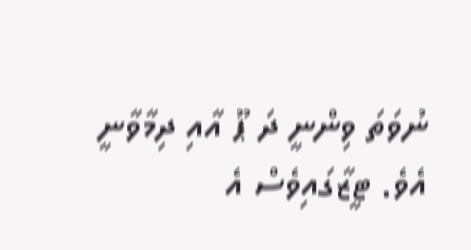ނުވަތަ ވިންނީ ދަ ޕޫ އާއި ދިމާވާނީ އެވެ. ޓީޒާގައިވެސް އެ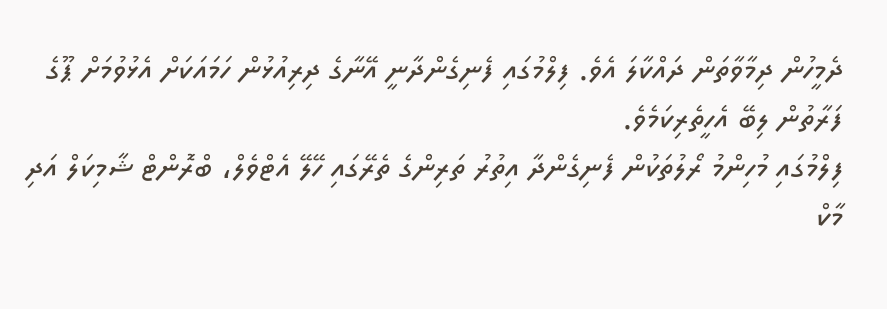ދެމީހުން ދިމާވާތަން ދައްކާލަ އެވެ. ފިލްމުގައި ފެނިގެންދާނީ އޭނާގެ ދިރިއުޅުން ހަމައަކަށް އެޅުވުމަށް ޕޫގެ ފަރާތުން ލިބޭ އެހީތެރިކަމެވެ.
ފިލްމުގައި މުހިންމު ރޯލުތަކުން ފެނިގެންދާ އިތުރު ތަރިންގެ ތެރޭގައި ހޭލޭ އެޓްވެލް، ބްރޮންޓް ޝާމިކަލް އަދި މާކް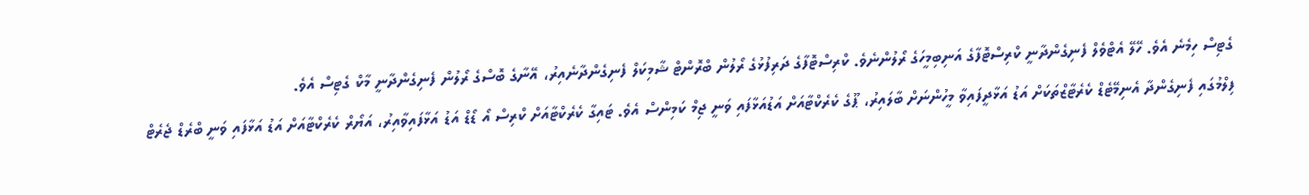ގެޓިސް ހިމެނެ އެވެ. ހޭލޭ އެޓްވެލް ފެނިގެންދާނީ ކްރިސްޓޮފާގެ އަނިބިމީހަގެ ރޯލުންނެވެ. ކްރިސްޓޮފާގެ ދަރިފުޅުގެ ރޯލުން ބްރޮންޓް ޝާމިކަލް ފެނިގެންދާނެއިރު، އޭނާގެ ބޮސްގެ ރޯލުން ފެނިގެންދާނީ މާކް ގެޓިސް އެވެ.
ފިލްމުގައި ފެނިގެންދާ އެނިމޭޓެޑް ކެރެޓާޒްތަކަށް އަޑު އަޅާދީފައިވާ މީހުންނަށް ބާލައިރު، ޕޫގެ ކެރެކްޓާއަށް އަޑުއަޅާފައި ވަނީ ޖިމް ކަމިންސް އެވެ. ޓައިގާ ކެރެކްޓާއަށް ކްރިސް އޯ ޑޯޑް އަޑު އަޅާފައިވާއިރު، އަޔޯރް ކެރެކްޓާއަށް އަޑު އަޅާފައި ވަނީ ބްރެޑް ޖެރެޓް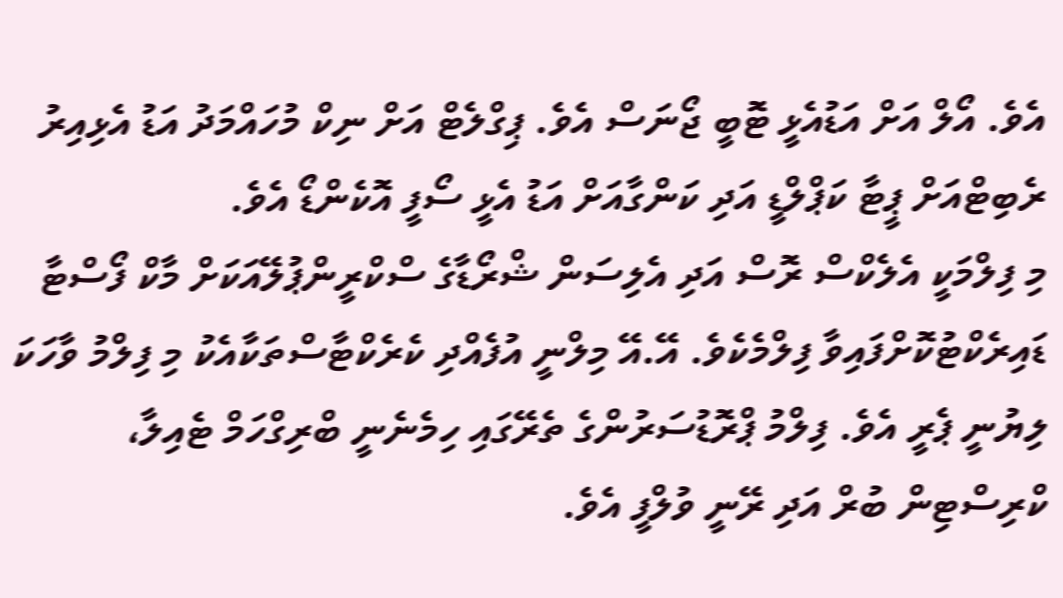އެވެ. އޯލް އަށް އަޑުއެޅީ ޓޮބީ ޖޯނަސް އެވެ. ޕިގްލެޓް އަށް ނިކް މުހައްމަދު އަޑު އެޅިއިރު ރެބިޓްއަށް ޕީޓާ ކަޕްލްޑީ އަދި ކަންގާއަށް އަޑު އެޅީ ސޯފީ އޮކެންޑޯ އެވެ.
މި ފިލްމަކީ އެލެކްސް ރޮސް އަދި އެލިސަން ޝްރޯޑާގެ ސްކްރީންޕުލޭއަކަށް މާކް ފޯސްޓާ ޑައިރެކްޓުކޮށްފައިވާ ފިލްމެކެވެ. އޭ.އޭ މިލްނީ އުފެއްދި ކެރެކްޓާސްތަކާއެކު މި ފިލްމު ވާހަކަ ލިޔުނީ ޕެރީ އެވެ. ފިލްމު ޕްރޮޑުސަރުންގެ ތެރޭގައި ހިމެނެނީ ބްރިގްހަމް ޓެއިލާ، ކްރިސްޓިން ބުރް އަދި ރޭނީ ވުލްފީ އެވެ.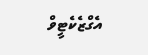އެގްޒެކެޓީވް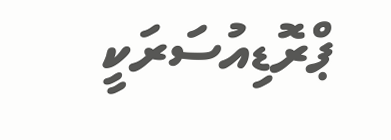ޕްރޮޑިއުސަރަކީ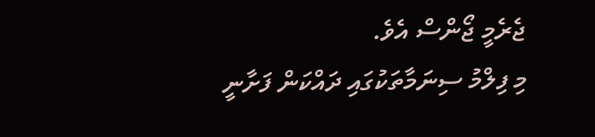ޖެރެމީ ޖޯންސް އެވެ.
މި ފިލްމު ސިނަމާތަކުގައި ދައްކަން ފަށާނީ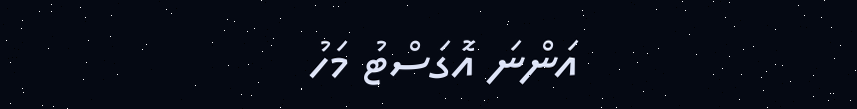އަންނަ އޮގަސްޓު މަހު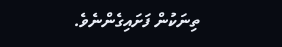ތިނަކުން ފަށައިގެންނެވެ.